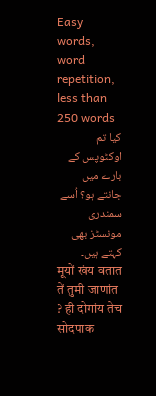Easy words, word repetition, less than 250 words
کیا تم اوکٹوپس کے بارے میں جانتے ہو؟ اُسے سمندری مونسٹز بھی کہتے ہیں۔
मूयों खंय वतात तें तुमी जाणांत ? ही दोगांय तेच सोदपाक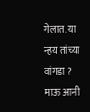गेलात. या न्हय तांच्या वांगडा ?
माऊ आनी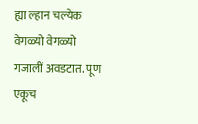ह्या ल्हान चल्येक वेगळ्यो वेगळ्यो गजालीं अवडटात. पूण एकूच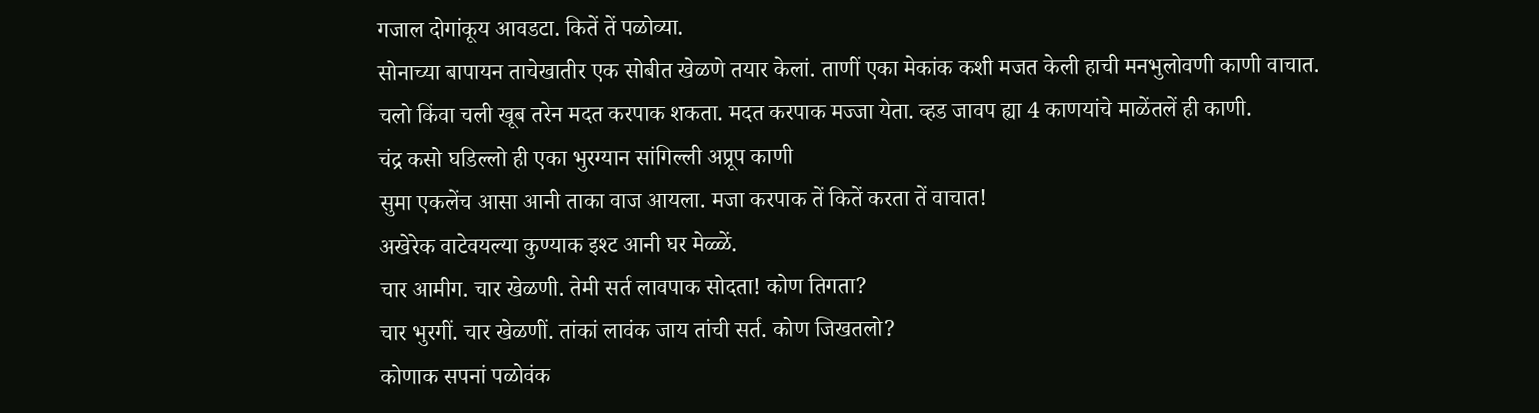गजाल दोगांकूय आवडटा. कितें तें पळोव्या.
सोनाच्या बापायन ताचेखातीर एक सोबीत खेळणे तयार केलां. ताणीं एका मेकांक कशी मजत केली हाची मनभुलोवणी काणी वाचात.
चलो किंवा चली खूब तरेन मदत करपाक शकता. मदत करपाक मज्जा येता. व्हड जावप ह्या 4 काणयांचे माळेंतलें ही काणी.
चंद्र कसो घडिल्लो ही एका भुरग्यान सांगिल्ली अप्रूप काणी
सुमा एकलेंच आसा आनी ताका वाज आयला. मजा करपाक तें कितें करता तें वाचात!
अखेरेक वाटेवयल्या कुण्याक इश्ट आनी घर मेळ्ळें.
चार आमीग. चार खेळणी. तेमी सर्त लावपाक सोदता! कोण तिगता?
चार भुरगीं. चार खेळणीं. तांकां लावंक जाय तांची सर्त. कोण जिखतलो?
कोणाक सपनां पळोवंक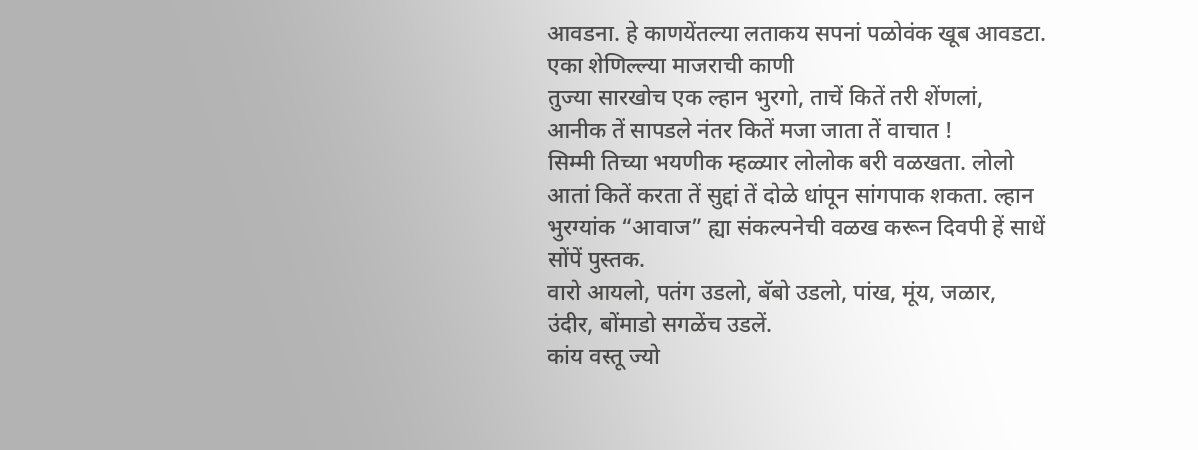आवडना. हे काणयेंतल्या लताकय सपनां पळोवंक खूब आवडटा.
एका शेणिल्ल्या माजराची काणी
तुज्या सारखोच एक ल्हान भुरगो, ताचें कितें तरी शेंणलां, आनीक तें सापडले नंतर कितें मजा जाता तें वाचात !
सिम्मी तिच्या भयणीक म्हळ्यार लोलोक बरी वळखता. लोलो आतां कितें करता तें सुद्दां तें दोळे धांपून सांगपाक शकता. ल्हान भुरग्यांक “आवाज” ह्या संकल्पनेची वळख करून दिवपी हें साधें सोंपें पुस्तक.
वारो आयलो, पतंग उडलो, बॅबो उडलो, पांख, मूंय, जळार, उंदीर, बोंमाडो सगळेंच उडलें.
कांय वस्तू ज्यो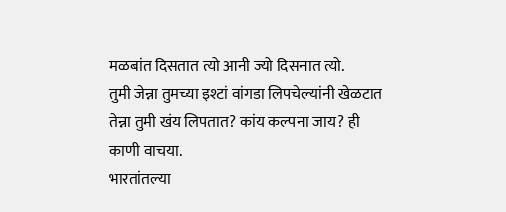मळबांत दिसतात त्यो आनी ज्यो दिसनात त्यो.
तुमी जेन्ना तुमच्या इश्टां वांगडा लिपचेल्यांनी खेळटात तेन्ना तुमी खंय लिपतात? कांय कल्पना जाय? ही काणी वाचया.
भारतांतल्या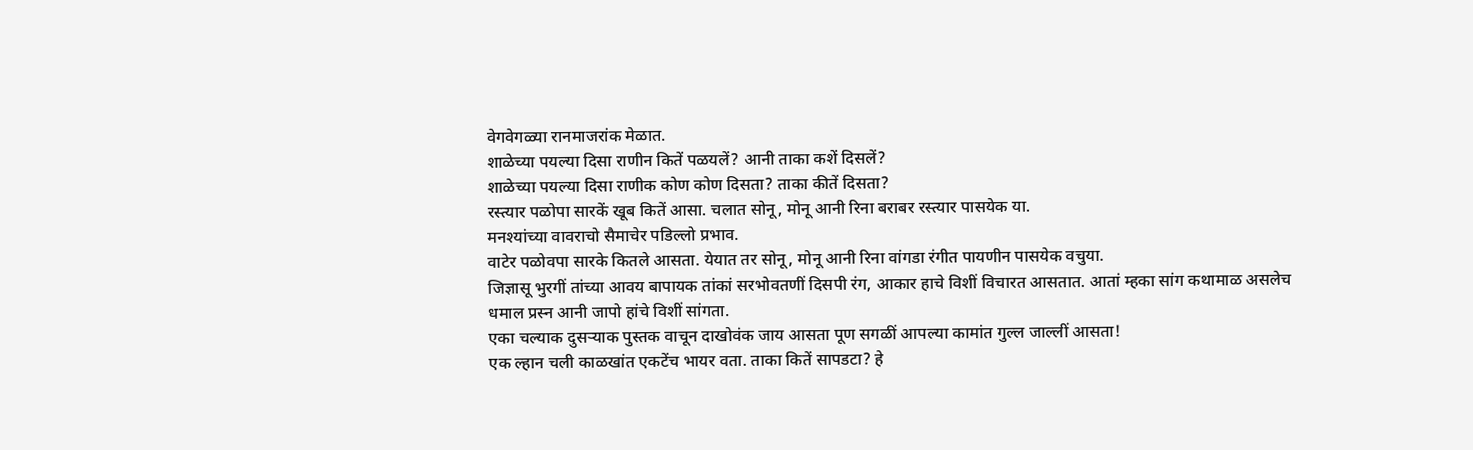वेगवेगळ्या रानमाजरांक मेळात.
शाळेच्या पयल्या दिसा राणीन कितें पळयलें? आनी ताका कशें दिसलें?
शाळेच्या पयल्या दिसा राणीक कोण कोण दिसता? ताका कीतें दिसता?
रस्त्यार पळोपा सारकें खूब कितें आसा. चलात सोनू, मोनू आनी रिना बराबर रस्त्यार पासयेक या.
मनश्यांच्या वावराचो सैमाचेर पडिल्लो प्रभाव.
वाटेर पळोवपा सारके कितले आसता. येयात तर सोनू, मोनू आनी रिना वांगडा रंगीत पायणीन पासयेक वचुया.
जिज्ञासू भुरगीं तांच्या आवय बापायक तांकां सरभोवतणीं दिसपी रंग, आकार हाचे विशीं विचारत आसतात. आतां म्हका सांग कथामाळ असलेच धमाल प्रस्न आनी जापो हांचे विशीं सांगता.
एका चल्याक दुसऱ्याक पुस्तक वाचून दाखोवंक जाय आसता पूण सगळीं आपल्या कामांत गुल्ल जाल्लीं आसता!
एक ल्हान चली काळखांत एकटेंच भायर वता. ताका कितें सापडटा? हे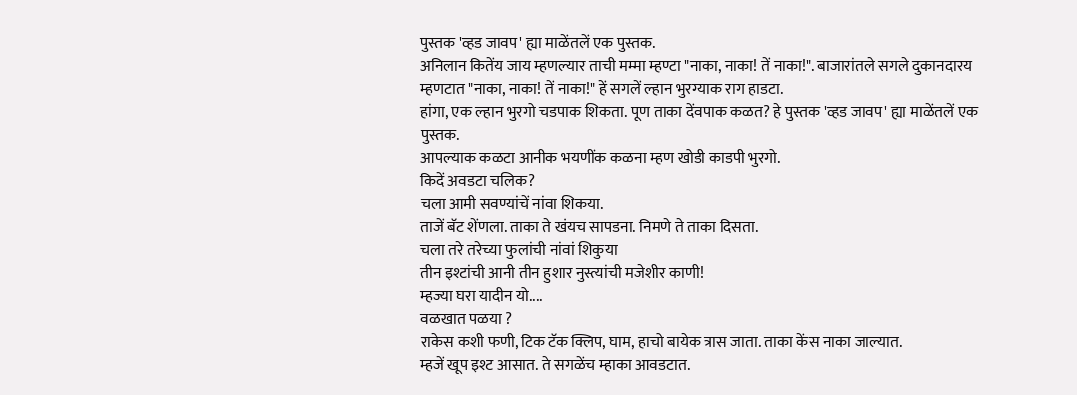पुस्तक 'व्हड जावप' ह्या माळेंतलें एक पुस्तक.
अनिलान कितेंय जाय म्हणल्यार ताची मम्मा म्हण्टा "नाका, नाका! तें नाका!". बाजारांतले सगले दुकानदारय म्हणटात "नाका, नाका! तें नाका!" हें सगलें ल्हान भुरग्याक राग हाडटा.
हांगा, एक ल्हान भुरगो चडपाक शिकता. पूण ताका देंवपाक कळत? हे पुस्तक 'व्हड जावप' ह्या माळेंतलें एक पुस्तक.
आपल्याक कळटा आनीक भयणींक कळना म्हण खोडी काडपी भुरगो.
किदें अवडटा चलिक?
चला आमी सवण्यांचें नांवा शिकया.
ताजें बॅट शेंणला. ताका ते खंयच सापडना. निमणे ते ताका दिसता.
चला तरे तरेच्या फुलांची नांवां शिकुया
तीन इश्टांची आनी तीन हुशार नुस्त्यांची मजेशीर काणी!
म्हज्या घरा यादीन यो....
वळखात पळया ?
राकेस कशी फणी, टिक टॅक क्लिप, घाम, हाचो बायेक त्रास जाता. ताका केंस नाका जाल्यात.
म्हजें खूप इश्ट आसात. ते सगळेंच म्हाका आवडटात.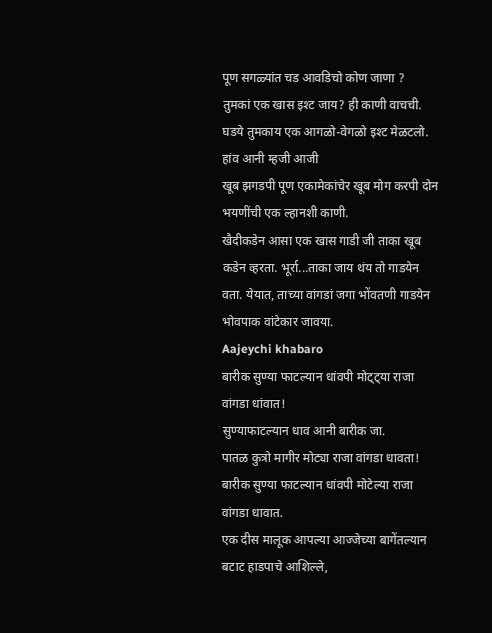पूण सगळ्यांत चड आवडिचो कोण जाणा ?
तुमकां एक खास इश्ट जाय? ही काणी वाचची. घडये तुमकाय एक आगळो-वेगळो इश्ट मेळटलो.
हांव आनी म्हजी आजी
खूब झगडपी पूण एकामेकांचेर खूब मोग करपी दोन भयणींची एक ल्हानशी काणी.
खैदीकडेन आसा एक खास गाडी जी ताका खूब कडेन व्हरता. भूर्रा...ताका जाय थंय तो गाडयेन वता. येयात, ताच्या वांगडां जगा भोंवतणी गाडयेन भोवपाक वांटेकार जावया.
Aajeychi khabaro
बारीक सुण्या फाटल्यान धांवपी मोट्ट्या राजा वांगडा धांवात!
सुण्याफाटल्यान धाव आनी बारीक जा.
पातळ कुत्रो मागीर मोट्या राजा वांगडा धावता!
बारीक सुण्या फाटल्यान धांवपी मोटेल्या राजा वांगडा धावात.
एक दीस मालूक आपल्या आज्जेच्या बागेंतल्यान बटाट हाडपाचे आशिल्ले,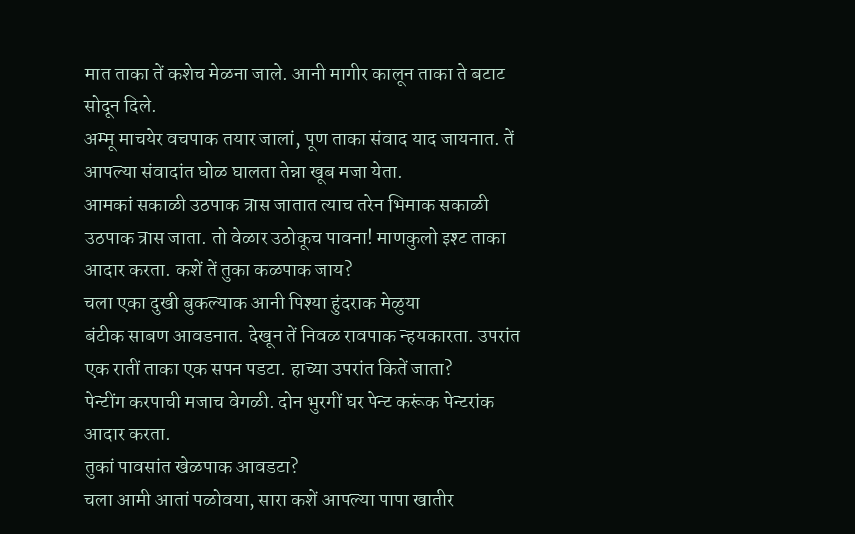मात ताका तें कशेच मेळना जाले. आनी मागीर कालून ताका ते बटाट सोदून दिले.
अम्मू माचयेर वचपाक तयार जालां, पूण ताका संवाद याद जायनात. तें आपल्या संवादांत घोळ घालता तेन्ना खूब मजा येता.
आमकां सकाळी उठपाक त्रास जातात त्याच तरेन भिमाक सकाळी उठपाक त्रास जाता. तो वेळार उठोकूच पावना! माणकुलो इश्ट ताका आदार करता. कशें तें तुका कळपाक जाय?
चला एका दुखी बुकल्याक आनी पिश्या हुंदराक मेळुया
बंटीक साबण आवडनात. देखून तें निवळ रावपाक न्हयकारता. उपरांत एक रातीं ताका एक सपन पडटा. हाच्या उपरांत कितें जाता?
पेन्टींग करपाची मजाच वेगळी. दोन भुरगीं घर पेन्ट करूंक पेन्टरांक आदार करता.
तुकां पावसांत खेळपाक आवडटा?
चला आमी आतां पळोवया, सारा कशें आपल्या पापा खातीर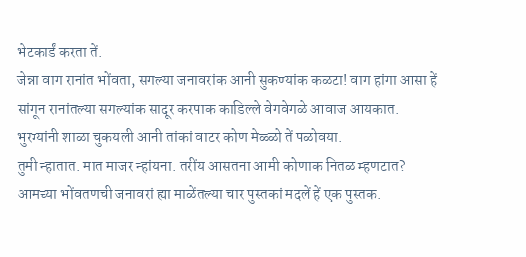भेटकार्डं करता तें.
जेन्ना वाग रानांत भोंवता, सगल्या जनावरांक आनी सुकण्यांक कळटा! वाग हांगा आसा हें सांगून रानांतल्या सगल्यांक सादूर करपाक काडिल्ले वेगवेगळे आवाज आयकात.
भुरग्यांनी शाळा चुकयली आनी तांकां वाटर कोण मेळ्ळो तें पळोवया.
तुमी न्हातात. मात माजर न्हांयना. तरींय आसतना आमी कोणाक नितळ म्हणटात? आमच्या भोंवतणची जनावरां ह्या माळेंतल्या चार पुस्तकां मदलें हें एक पुस्तक.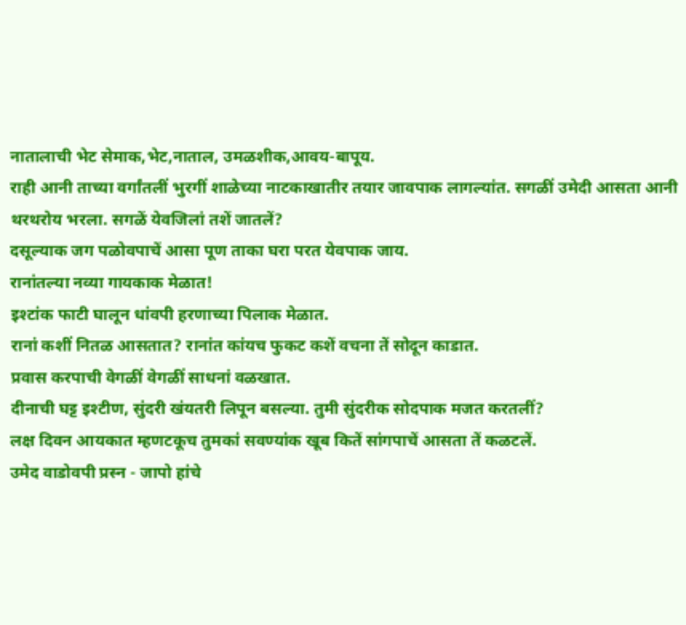नातालाची भेट सेमाक,भेट,नाताल, उमळशीक,आवय-बापूय.
राही आनी ताच्या वर्गांतलीं भुरगीं शाळेच्या नाटकाखातीर तयार जावपाक लागल्यांत. सगळीं उमेदी आसता आनी थरथरोय भरला. सगळें येवजिलां तशें जातलें?
दसूल्याक जग पळोवपाचें आसा पूण ताका घरा परत येवपाक जाय.
रानांतल्या नव्या गायकाक मेळात!
इश्टांक फाटी घालून धांवपी हरणाच्या पिलाक मेळात.
रानां कशीं नितळ आसतात? रानांत कांयच फुकट कशें वचना तें सोदून काडात.
प्रवास करपाची वेगळीं वेगळीं साधनां वळखात.
दीनाची घट्ट इश्टीण, सुंदरी खंयतरी लिपून बसल्या. तुमी सुंदरीक सोदपाक मजत करतलीं?
लक्ष दिवन आयकात म्हणटकूच तुमकां सवण्यांक खूब कितें सांगपाचें आसता तें कळटलें.
उमेद वाडोवपी प्रस्न - जापो हांचे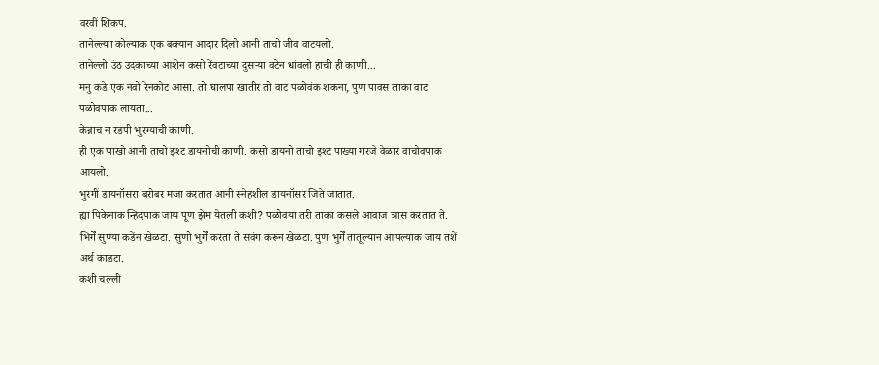वरवीं शिकप.
तानेल्ल्या कोल्याक एक बक्यान आदार दिलो आनी ताचो जीव वाटयलो.
तानेल्लो उंठ उदकाच्या आशेन कसो रेंवटाच्या दुसऱ्या वटेन धांवलो हाची ही काणी...
मनु कडे एक नवो रेनकोट आसा. तो घालपा खातीर तो वाट पळोवंक शकना, पुण पावस ताका वाट पळोवपाक लायता...
केन्नाच न रडपी भुरग्याची काणी.
ही एक पाखो आनी ताचो इश्ट डायनोची काणी. कसो डायनो ताचो इश्ट पाख्या गरजे वेळार वाचोवपाक आयलो.
भुरगीं डायनॉसरा बरोबर मजा करतात आनी स्नेहशील डायनॉसर जिते जातात.
ह्या पिकेनाक न्हिदपाक जाय पूण झेम येतली कशी? पळोवया तरी ताका कसले आवाज त्रास करतात ते.
भिर्गें सुण्या कडेंन खेळटा. सुणो भुर्गें करता ते सवंग करून खेळटा. पुण भुर्गें तातूल्यान आपल्याक जाय तशें अर्थ काडटा.
कशी चल्ली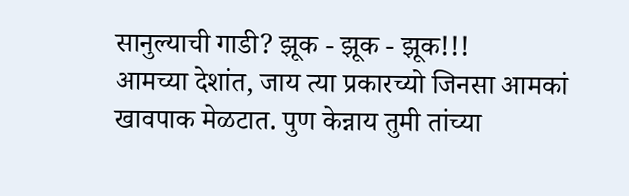सानुल्याची गाडी? झूक - झूक - झूक!!!
आमच्या देशांत, जाय त्या प्रकारच्यो जिनसा आमकां खावपाक मेळटात. पुण केन्नाय तुमी तांच्या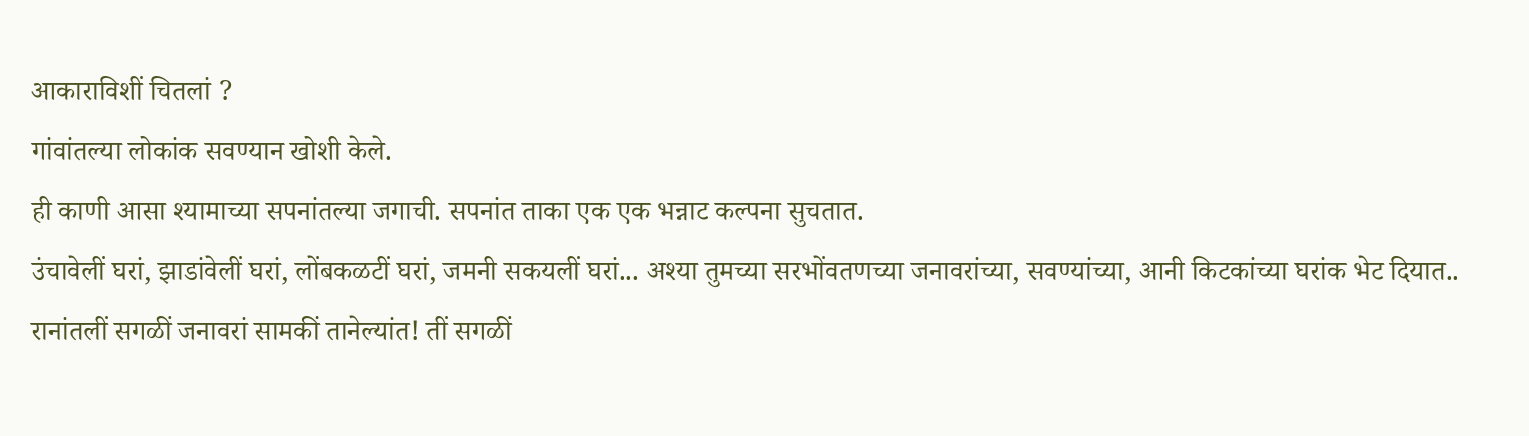आकाराविशीं चितलां ?
गांवांतल्या लोकांक सवण्यान खोशी केले.
ही काणी आसा श्यामाच्या सपनांतल्या जगाची. सपनांत ताका एक एक भन्नाट कल्पना सुचतात.
उंचावेलीं घरां, झाडांवेलीं घरां, लोंबकळटीं घरां, जमनी सकयलीं घरां... अश्या तुमच्या सरभोंवतणच्या जनावरांच्या, सवण्यांच्या, आनी किटकांच्या घरांक भेट दियात..
रानांतलीं सगळीं जनावरां सामकीं तानेल्यांत! तीं सगळीं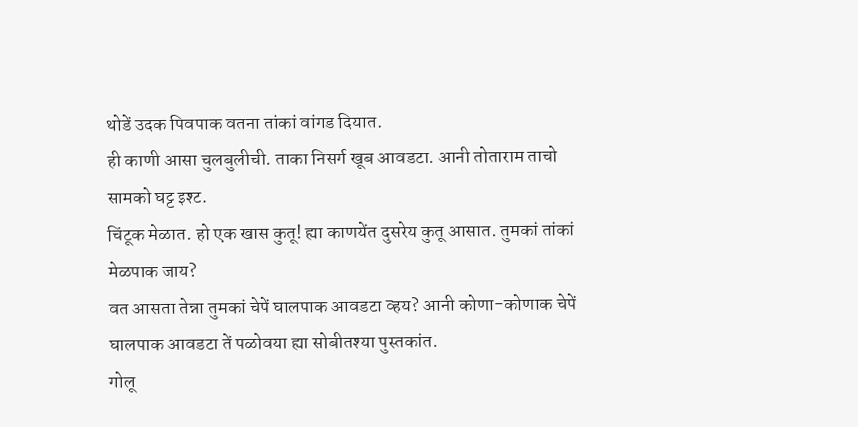थोडें उदक पिवपाक वतना तांकां वांगड दियात.
ही काणी आसा चुलबुलीची. ताका निसर्ग खूब आवडटा. आनी तोताराम ताचो सामको घट्ट इश्ट.
चिंटूक मेळात. हो एक खास कुतू! ह्या काणयेंत दुसरेय कुतू आसात. तुमकां तांकां मेळपाक जाय?
वत आसता तेन्ना तुमकां चेपें घालपाक आवडटा व्हय? आनी कोणा-कोणाक चेपें घालपाक आवडटा तें पळोवया ह्या सोबीतश्या पुस्तकांत.
गोलू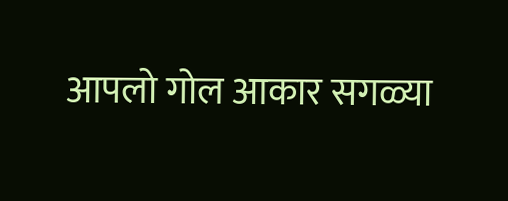आपलो गोल आकार सगळ्या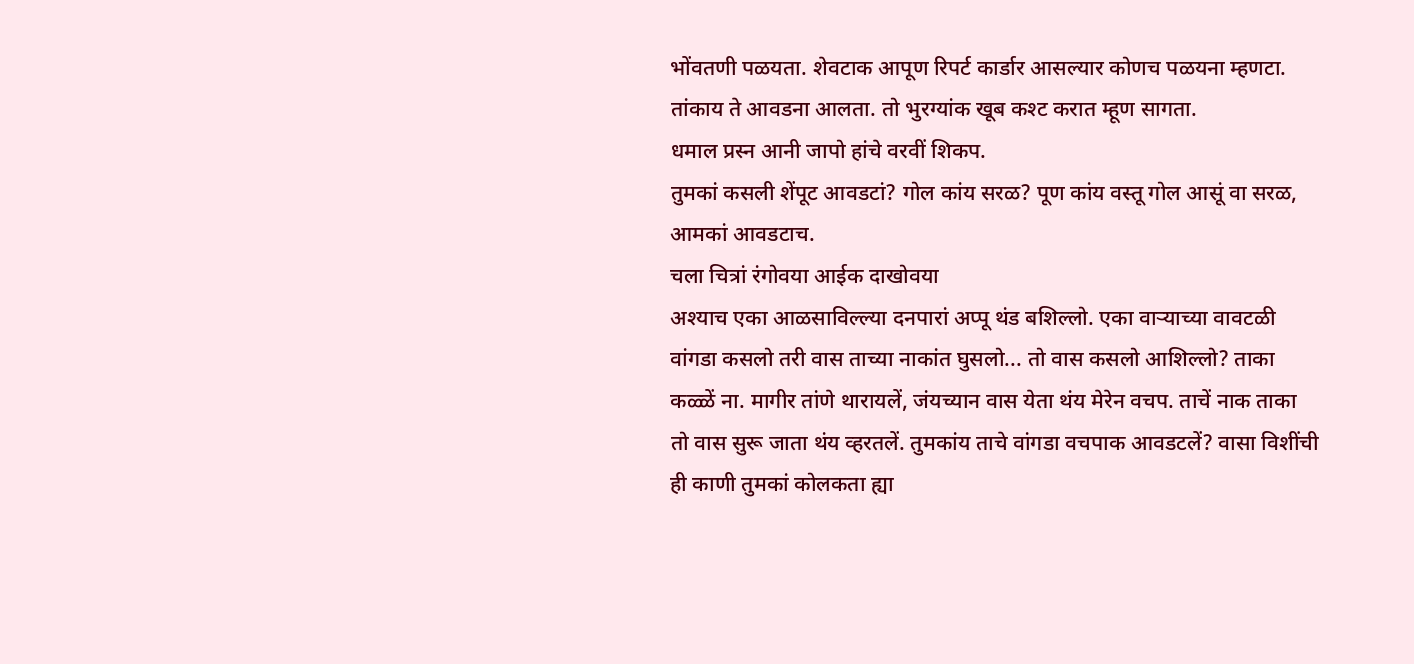भोंवतणी पळयता. शेवटाक आपूण रिपर्ट कार्डार आसल्यार कोणच पळयना म्हणटा. तांकाय ते आवडना आलता. तो भुरग्यांक खूब कश्ट करात म्हूण सागता.
धमाल प्रस्न आनी जापो हांचे वरवीं शिकप.
तुमकां कसली शेंपूट आवडटां? गोल कांय सरळ? पूण कांय वस्तू गोल आसूं वा सरळ, आमकां आवडटाच.
चला चित्रां रंगोवया आईक दाखोवया
अश्याच एका आळसाविल्ल्या दनपारां अप्पू थंड बशिल्लो. एका वाऱ्याच्या वावटळी वांगडा कसलो तरी वास ताच्या नाकांत घुसलो... तो वास कसलो आशिल्लो? ताका कळ्ळें ना. मागीर तांणे थारायलें, जंयच्यान वास येता थंय मेरेन वचप. ताचें नाक ताका तो वास सुरू जाता थंय व्हरतलें. तुमकांय ताचे वांगडा वचपाक आवडटलें? वासा विशींची ही काणी तुमकां कोलकता ह्या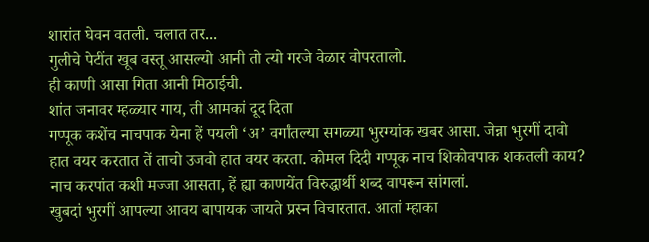शारांत घेवन वतली. चलात तर...
गुलीचे पेटींत खूब वस्तू आसल्यो आनी तो त्यो गरजे वेळार वोपरतालो.
ही काणी आसा गिता आनी मिठाईची.
शांत जनावर म्हळ्यार गाय, ती आमकां दूद दिता
गप्पूक कशेंच नाचपाक येना हें पयली ‘अ’ वर्गांतल्या सगळ्या भुरग्यांक खबर आसा. जेन्ना भुरगीं दावो हात वयर करतात तें ताचो उजवो हात वयर करता. कोमल दिदी गप्पूक नाच शिकोवपाक शकतली काय? नाच करपांत कशी मज्जा आसता, हें ह्या काणयेंत विरुद्धार्थी शब्द वापरून सांगलां.
खुबदां भुरगीं आपल्या आवय बापायक जायते प्रस्न विचारतात. आतां म्हाका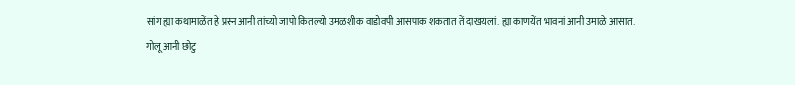सांग ह्या कथामाळेंत हे प्रस्न आनी तांच्यो जापो कितल्यो उमळशीक वाडोवपी आसपाक शकतात तें दाखयलां. ह्या काणयेंत भावनां आनी उमाळे आसात.
गोलू आनी छोटु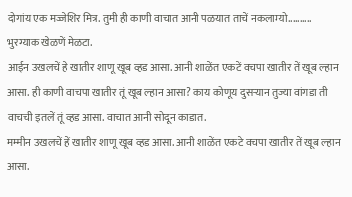दोगांय एक मज्जेशिर मित्र. तुमी ही काणी वाचात आनी पळयात ताचें नकलाम्यो..........
भुरग्याक खेळणें मेळटा.
आईन उखलचें हे खातीर शाणू खूब व्हड आसा. आनी शाळेंत एकटें वचपा खातीर तें खूब ल्हान आसा. ही काणी वाचपा खातीर तूं खूब ल्हान आसा? काय कोणूय दुसऱ्यान तुज्या वांगडा ती वाचची इतलें तूं व्हड आसा. वाचात आनी सोदून काडात.
मम्मीन उखलचें हें खातीर शाणू खूब व्हड आसा. आनी शाळेंत एकटे वचपा खातीर तें खूब ल्हान आसा.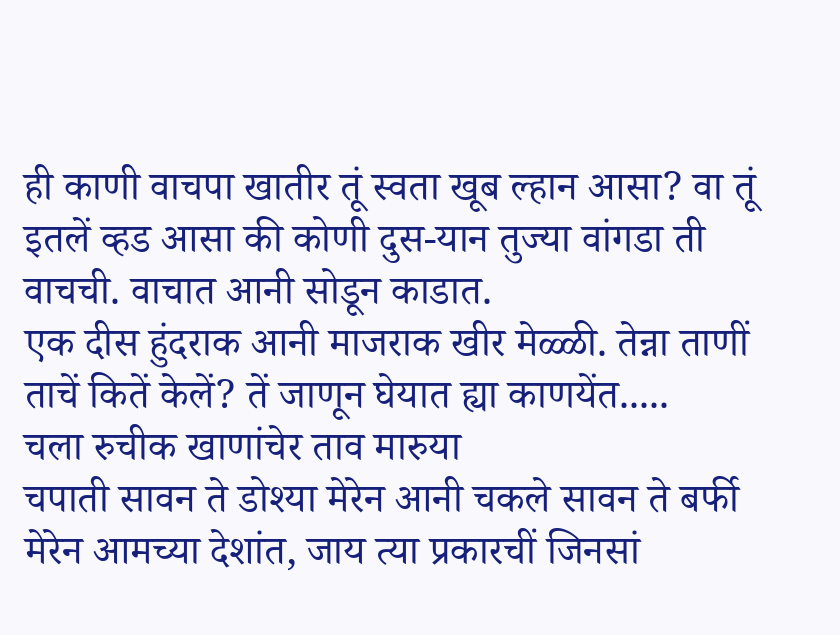ही काणी वाचपा खातीर तूं स्वता खूब ल्हान आसा? वा तूं इतलें व्हड आसा की कोणी दुस-यान तुज्या वांगडा ती वाचची. वाचात आनी सोडून काडात.
एक दीस हुंदराक आनी माजराक खीर मेळ्ळी. तेन्ना ताणीं ताचें कितें केलें? तें जाणून घेयात ह्या काणयेंत.....
चला रुचीक खाणांचेर ताव मारुया
चपाती सावन ते डोश्या मेरेन आनी चकले सावन ते बर्फी मेरेन आमच्या देशांत, जाय त्या प्रकारचीं जिनसां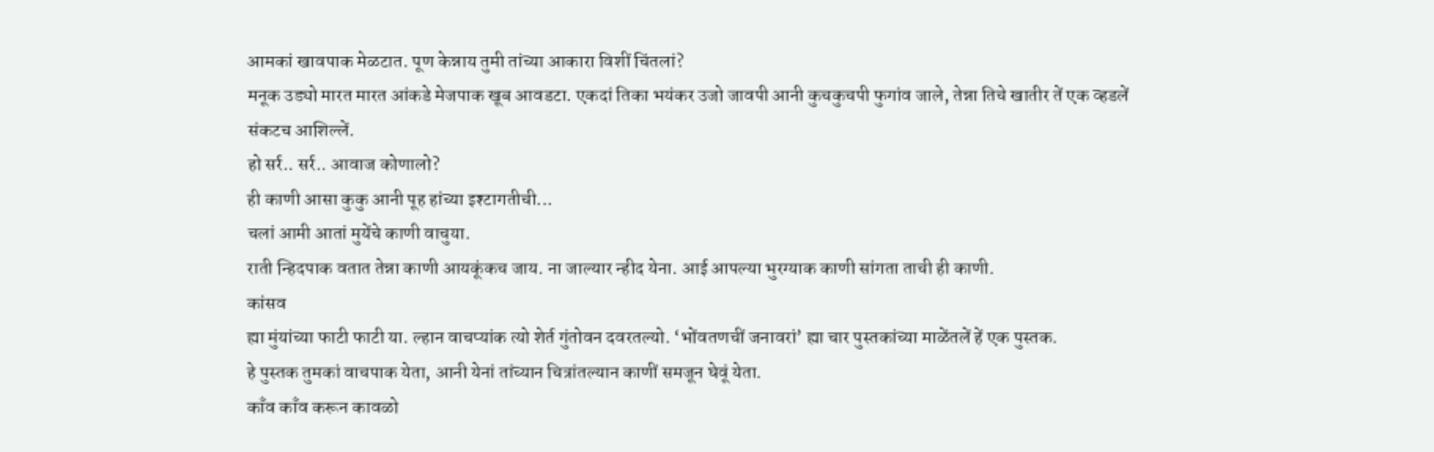आमकां खावपाक मेळटात. पूण केन्नाय तुमी तांच्या आकारा विशीं चिंतलां?
मनूक उड्यो मारत मारत आंकडे मेजपाक खूब आवडटा. एकदां तिका भयंकर उजो जावपी आनी कुचकुचपी फुगांव जाले, तेन्ना तिचे खातीर तें एक व्हडलें संकटच आशिल्लें.
हो सर्र.. सर्र.. आवाज कोणालो?
ही काणी आसा कुकु आनी पूह हांच्या इश्टागतीची...
चलां आमी आतां मुयेंचे काणी वाचुया.
राती न्हिदपाक वतात तेन्ना काणी आयकूंकच जाय. ना जाल्यार न्हीद येना. आई आपल्या भुरग्याक काणी सांगता ताची ही काणी.
कांसव
ह्या मुंयांच्या फाटी फाटी या. ल्हान वाचप्यांक त्यो शेर्त गुंतोवन दवरतल्यो. ‘भोंवतणचीं जनावरां’ ह्या चार पुस्तकांच्या माळेंतलें हें एक पुस्तक.
हे पुस्तक तुमकां वाचपाक येता, आनी येनां तांच्यान चित्रांतल्यान काणीं समजून घेवूं येता.
काँव काँव करून कावळो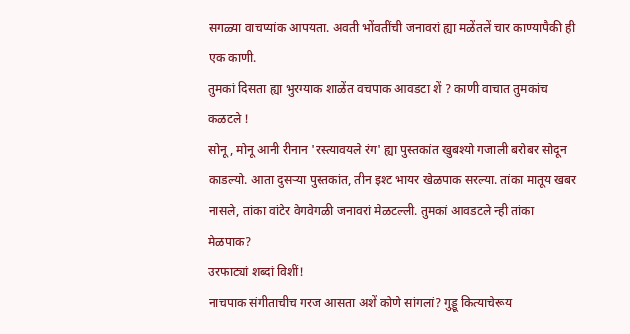सगळ्या वाचप्यांक आपयता. अवती भोंवतींची जनावरां ह्या मळेंतलें चार काण्यापैकी ही एक काणी.
तुमकां दिसता ह्या भुरग्याक शाळेंत वचपाक आवडटा शें ? काणी वाचात तुमकांच कळटले !
सोनू, मोनू आनी रीनान 'रस्त्यावयले रंग' ह्या पुस्तकांत खुबश्यो गजाली बरोबर सोदून काडल्यो. आता दुसऱ्या पुस्तकांत, तीन इश्ट भायर खेळपाक सरल्या. तांका मातूय खबर नासले, तांका वांटेर वेगवेगळी जनावरां मेळटल्ली. तुमकां आवडटले न्ही तांका मेळपाक?
उरफाट्यां शब्दां विशीं!
नाचपाक संगीताचीच गरज आसता अशें कोणे सांगलां? गुड्डू कित्याचेरूय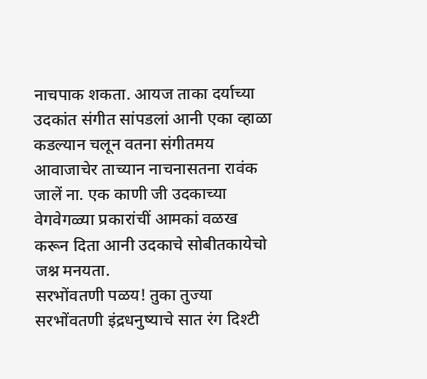नाचपाक शकता. आयज ताका दर्याच्या उदकांत संगीत सांपडलां आनी एका व्हाळा कडल्यान चलून वतना संगीतमय आवाजाचेर ताच्यान नाचनासतना रावंक जालें ना. एक काणी जी उदकाच्या वेगवेगळ्या प्रकारांचीं आमकां वळख करून दिता आनी उदकाचे सोबीतकायेचो जश्न मनयता.
सरभोंवतणी पळय! तुका तुज्या सरभोंवतणी इंद्रधनुष्याचे सात रंग दिश्टी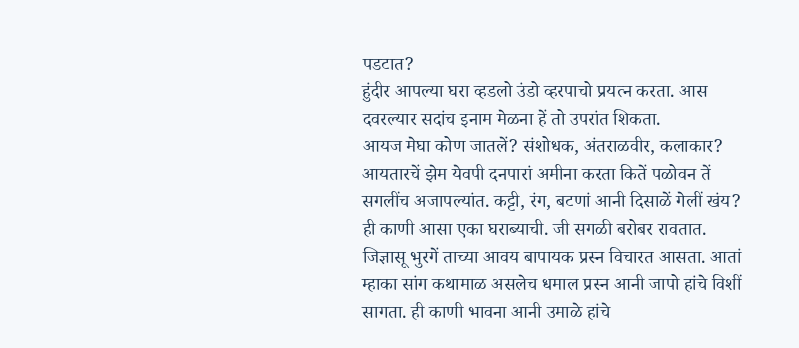पडटात?
हुंदीर आपल्या घरा व्हडलो उंडो व्हरपाचो प्रयत्न करता. आस दवरल्यार सदांच इनाम मेळना हें तो उपरांत शिकता.
आयज मेघा कोण जातलें? संशोधक, अंतराळवीर, कलाकार?
आयतारचें झेम येवपी दनपारां अमीना करता कितें पळोवन तें सगलींच अजापल्यांत. कट्टी, रंग, बटणां आनी दिसाळें गेलीं खंय?
ही काणी आसा एका घराब्याची. जी सगळी बरोबर रावतात.
जिज्ञासू भुरगें ताच्या आवय बापायक प्रस्न विचारत आसता. आतां म्हाका सांग कथामाळ असलेच धमाल प्रस्न आनी जापो हांचे विशीं सागता. ही काणी भावना आनी उमाळे हांचे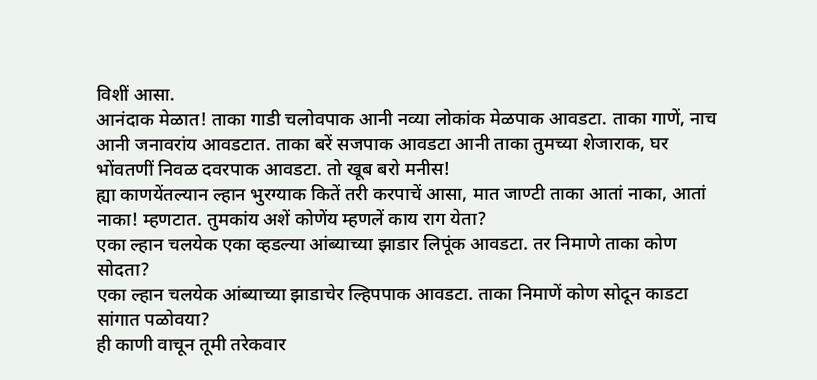विशीं आसा.
आनंदाक मेळात! ताका गाडी चलोवपाक आनी नव्या लोकांक मेळपाक आवडटा. ताका गाणें, नाच आनी जनावरांय आवडटात. ताका बरें सजपाक आवडटा आनी ताका तुमच्या शेजाराक, घर भोंवतणीं निवळ दवरपाक आवडटा. तो खूब बरो मनीस!
ह्या काणयेंतल्यान ल्हान भुरग्याक कितें तरी करपाचें आसा, मात जाण्टी ताका आतां नाका, आतां नाका! म्हणटात. तुमकांय अशें कोणेंय म्हणलें काय राग येता?
एका ल्हान चलयेक एका व्हडल्या आंब्याच्या झाडार लिपूंक आवडटा. तर निमाणे ताका कोण सोदता?
एका ल्हान चलयेक आंब्याच्या झाडाचेर ल्हिपपाक आवडटा. ताका निमाणें कोण सोदून काडटा सांगात पळोवया?
ही काणी वाचून तूमी तरेकवार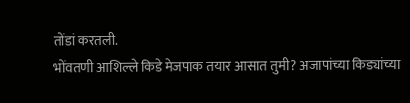तोंडां करतली.
भोंवतणी आशिल्ले किडे मेजपाक तयार आसात तुमी? अजापांच्या किड्यांच्या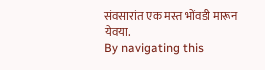संवसारांत एक मस्त भोंवडी मारून येवया.
By navigating this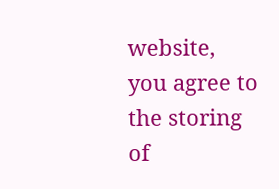website, you agree to the storing of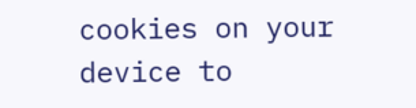cookies on your device to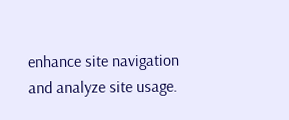enhance site navigation and analyze site usage.